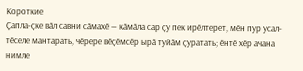Короткие
Ҫапла-ҫке вӑл савни сӑмахӗ — кӑмӑла сар ҫу пек ирӗлтерет, мӗн пур усал-тӗселе мантарать, чӗрере вӗҫӗмсӗр ырӑ туйӑм ҫуратать; ӗнтӗ хӗр ачана нимле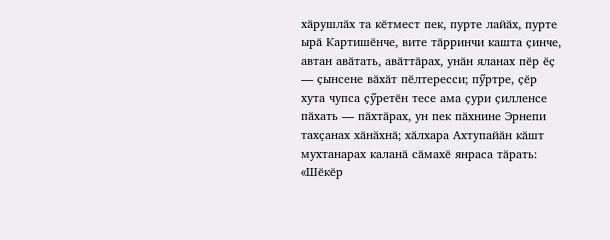хӑрушлӑх та кӗтмест пек, пурте лайӑх, пурте ырӑ Картишӗнче, вите тӑрринчи кашта ҫинче, автан авӑтать, авӑттӑрах, унӑн яланах пӗр ӗҫ — ҫынсене вӑхӑт пӗлтересси; пӳртре, ҫӗр хута чупса ҫӳретӗн тесе ама ҫури ҫилленсе пӑхать — пӑхтӑрах, ун пек пӑхнине Эрнепи тахҫанах хӑнӑхнӑ; хӑлхара Ахтупайӑн кӑшт мухтанарах каланӑ сӑмахӗ янраса тӑрать: «Шӗкӗр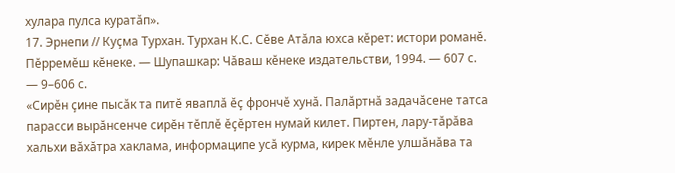хулара пулса куратӑп».
17. Эрнепи // Куҫма Турхан. Турхан К.С. Сӗве Атӑла юхса кӗрет: истори романӗ. Пӗрремӗш кӗнеке. — Шупашкар: Чӑваш кӗнеке издательстви, 1994. — 607 с. — 9–606 с.
«Сирӗн ҫине пысӑк та питӗ яваплӑ ӗҫ фрончӗ хунӑ. Палӑртнӑ задачӑсене татса парасси вырӑнсенче сирӗн тӗплӗ ӗҫӗртен нумай килет. Пиртен, лару-тӑрӑва хальхи вӑхӑтра хаклама, информаципе усӑ курма, кирек мӗнле улшӑнӑва та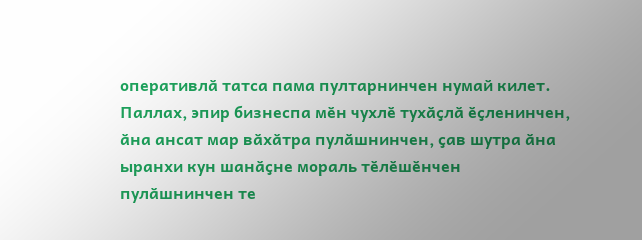оперативлӑ татса пама пултарнинчен нумай килет. Паллах, эпир бизнеспа мӗн чухлӗ тухӑҫлӑ ӗҫленинчен, ӑна ансат мар вӑхӑтра пулӑшнинчен, ҫав шутра ӑна ыранхи кун шанӑҫне мораль тӗлӗшӗнчен пулӑшнинчен те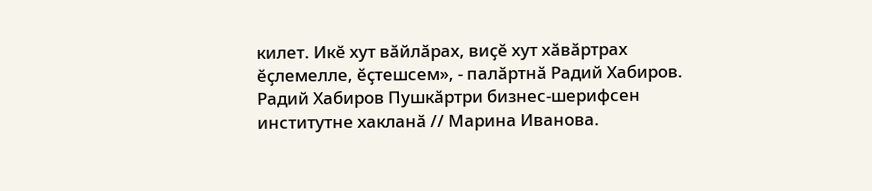килет. Икӗ хут вӑйлӑрах, виҫӗ хут хӑвӑртрах ӗҫлемелле, ӗҫтешсем», - палӑртнӑ Радий Хабиров.
Радий Хабиров Пушкӑртри бизнес-шерифсен институтне хакланӑ // Марина Иванова.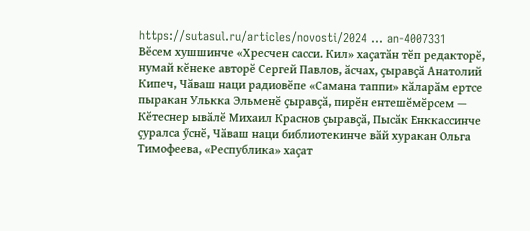https://sutasul.ru/articles/novosti/2024 ... an-4007331
Вӗсем хушшинче «Хресчен сасси. Кил» хаҫатӑн тӗп редакторӗ, нумай кӗнеке авторӗ Сергей Павлов, ӑсчах, ҫыравҫӑ Анатолий Кипеч, Чӑваш наци радиовӗпе «Самана таппи» кӑларӑм ертсе пыракан Улькка Эльменӗ ҫыравҫӑ, пирӗн ентешӗмӗрсем — Кӗтеснер ывӑлӗ Михаил Краснов ҫыравҫӑ, Пысӑк Енккассинче ҫуралса ӳснӗ, Чӑваш наци библиотекинче вӑй хуракан Ольга Тимофеева, «Республика» хаҫат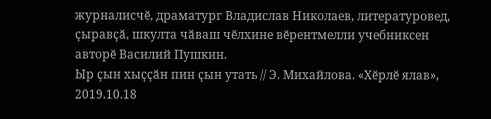журналисчӗ, драматург Владислав Николаев, литературовед, ҫыравҫӑ, шкулта чӑваш чӗлхине вӗрентмелли учебниксен авторӗ Василий Пушкин.
Ыр ҫын хыҫҫӑн пин ҫын утать // Э. Михайлова. «Хӗрлӗ ялав», 2019.10.18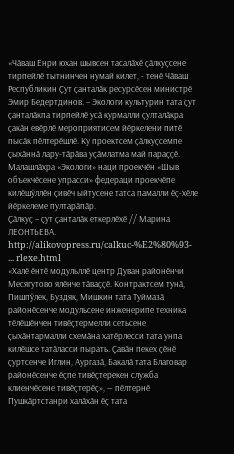«Чӑваш Енри юхан шывсен тасалӑхӗ ҫӑлкуҫсене тирпейлӗ тытнинчен нумай килет, - тенӗ Чӑваш Республикин Ҫут ҫанталӑк ресурсӗсен министрӗ Эмир Бедертдинов. – Экологи культурин тата ҫут ҫанталӑкпа тирпейлӗ усӑ курмалли ҫулталӑкра ҫакӑн евӗрлӗ мероприятисем йӗркелени питӗ пысӑк пӗлтерӗшлӗ. Ку проектсем ҫӑлкуҫсемпе ҫыхӑннӑ лару-тӑрӑва уҫӑмлатма май параҫҫӗ. Малашлӑхра «Экологи» наци проекчӗн «Шыв объекчӗсене упрасси» федераци проекчӗпе килӗшӳллӗн ҫивӗч ыйтусене татса памалли ӗҫ-хӗле йӗркелеме пултарӑпӑр.
Ҫӑлкуҫ – ҫут ҫанталӑк еткерлӗхӗ // Марина ЛЕОНТЬЕВА. http://alikovopress.ru/calkuc-%E2%80%93- ... rlexe.html
«Халӗ ӗнтӗ модульллӗ центр Дуван районӗнчи Месягутово ялӗнче тӑваҫҫӗ. Контрактсем тунӑ, Пишпӳлек, Буздяк, Мишкин тата Туймазӑ районӗсенче модульсене инженерипе техника тӗлӗшӗнчен тивӗҫтермелли сетьсене ҫыхӑнтармалли схемӑна хатӗрлесси тата унпа килӗшсе татӑласси пырать. Ҫавӑн пекех ҫӗнӗ ҫуртсенче Иглин, Аургазӑ, Бакалӑ тата Благовар районӗсенче ӗҫпе тивӗҫтерекен служба клиенчӗсене тивӗҫтерӗҫ», — пӗлтернӗ Пушкӑртстанри халӑхӑн ӗҫ тата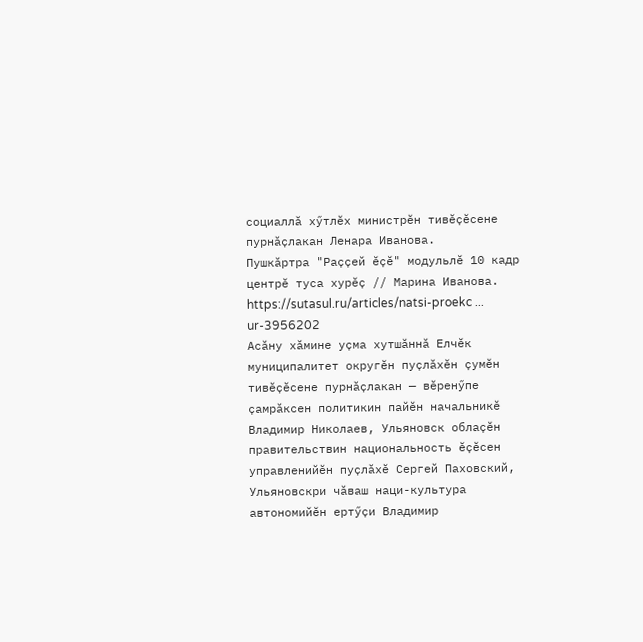социаллӑ хӳтлӗх министрӗн тивӗҫӗсене пурнӑҫлакан Ленара Иванова.
Пушкӑртра "Раҫҫей ӗҫӗ" модульлӗ 10 кадр центрӗ туса хурӗҫ // Марина Иванова. https://sutasul.ru/articles/natsi-proekc ... ur-3956202
Асӑну хӑмине уҫма хутшӑннӑ Елчӗк муниципалитет округӗн пуҫлӑхӗн ҫумӗн тивӗҫӗсене пурнӑҫлакан — вӗренӳпе ҫамрӑксен политикин пайӗн начальникӗ Владимир Николаев, Ульяновск облаҫӗн правительствин национальность ӗҫӗсен управленийӗн пуҫлӑхӗ Сергей Паховский, Ульяновскри чӑваш наци-культура автономийӗн ертӳҫи Владимир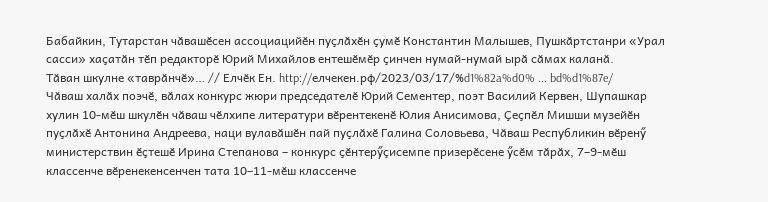Бабайкин, Тутарстан чӑвашӗсен ассоциацийӗн пуҫлӑхӗн ҫумӗ Константин Малышев, Пушкӑртстанри «Урал сасси» хаҫатӑн тӗп редакторӗ Юрий Михайлов ентешӗмӗр ҫинчен нумай-нумай ырӑ сӑмах каланӑ.
Тӑван шкулне «таврӑнчӗ»… // Елчӗк Ен. http://елчекен.рф/2023/03/17/%d1%82a%d0% ... bd%d1%87e/
Чӑваш халӑх поэчӗ, вӑлах конкурс жюри председателӗ Юрий Сементер, поэт Василий Кервен, Шупашкар хулин 10-мӗш шкулӗн чӑваш чӗлхипе литератури вӗрентекенӗ Юлия Анисимова, Ҫеҫпӗл Мишши музейӗн пуҫлӑхӗ Антонина Андреева, наци вулавӑшӗн пай пуҫлӑхӗ Галина Соловьева, Чӑваш Республикин вӗренӳ министерствин ӗҫтешӗ Ирина Степанова – конкурс ҫӗнтерӳҫисемпе призерӗсене ӳсӗм тӑрӑх, 7–9-мӗш классенче вӗренекенсенчен тата 10–11-мӗш классенче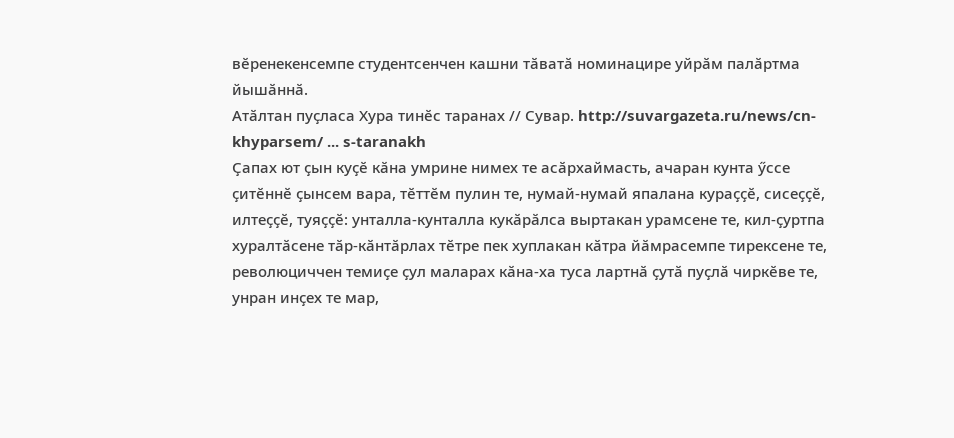вӗренекенсемпе студентсенчен кашни тӑватӑ номинацире уйрӑм палӑртма йышӑннӑ.
Атӑлтан пуҫласа Хура тинӗс таранах // Сувар. http://suvargazeta.ru/news/cn-khyparsem/ ... s-taranakh
Ҫапах ют ҫын куҫӗ кӑна умрине нимех те асӑрхаймасть, ачаран кунта ӳссе ҫитӗннӗ ҫынсем вара, тӗттӗм пулин те, нумай-нумай япалана кураҫҫӗ, сисеҫҫӗ, илтеҫҫӗ, туяҫҫӗ: унталла-кунталла кукӑрӑлса выртакан урамсене те, кил-ҫуртпа хуралтӑсене тӑр-кӑнтӑрлах тӗтре пек хуплакан кӑтра йӑмрасемпе тирексене те, революциччен темиҫе ҫул маларах кӑна-ха туса лартнӑ ҫутӑ пуҫлӑ чиркӗве те, унран инҫех те мар,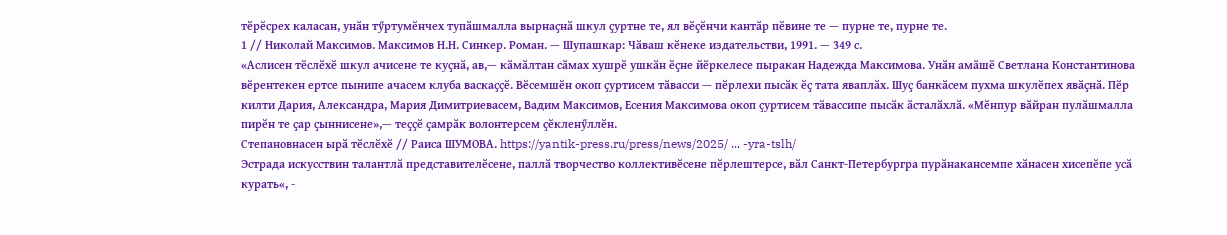тӗрӗсрех каласан, унӑн тӳртумӗнчех тупӑшмалла вырнаҫнӑ шкул ҫуртне те, ял вӗҫӗнчи кантӑр пӗвине те — пурне те, пурне те.
1 // Николай Максимов. Максимов Н.Н. Синкер. Роман. — Шупашкар: Чӑваш кӗнеке издательстви, 1991. — 349 с.
«Аслисен тӗслӗхӗ шкул ачисене те куҫнӑ, ав,— кӑмӑлтан сӑмах хушрӗ ушкӑн ӗҫне йӗркелесе пыракан Надежда Максимова. Унӑн амӑшӗ Светлана Константинова вӗрентекен ертсе пынипе ачасем клуба васкаҫҫӗ. Вӗсемшӗн окоп ҫуртисем тӑвасси — пӗрлехи пысӑк ӗҫ тата яваплӑх. Шуҫ банкӑсем пухма шкулӗпех явӑҫнӑ. Пӗр килти Дария, Александра, Мария Димитриевасем, Вадим Максимов, Есения Максимова окоп ҫуртисем тӑвассипе пысӑк ӑсталӑхлӑ. «Мӗнпур вӑйран пулӑшмалла пирӗн те ҫар ҫыннисене»,— теҫҫӗ ҫамрӑк волонтерсем ҫӗкленӳллӗн.
Степановнасен ырӑ тӗслӗхӗ // Раиса ШУМОВА. https://yantik-press.ru/press/news/2025/ ... -yra-tslh/
Эстрада искусствин талантлӑ представителӗсене, паллӑ творчество коллективӗсене пӗрлештерсе, вӑл Санкт-Петербургра пурӑнакансемпе хӑнасен хисепӗпе усӑ курать«, -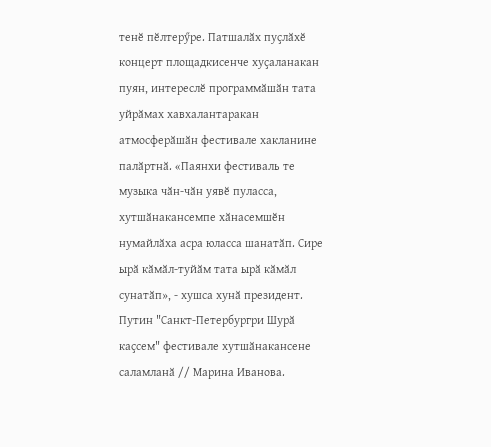тенӗ пӗлтерӳре. Патшалӑх пуҫлӑхӗ концерт площадкисенче хуҫаланакан пуян, интереслӗ программӑшӑн тата уйрӑмах хавхалантаракан атмосферӑшӑн фестивале хакланине палӑртнӑ. «Паянхи фестиваль те музыка чӑн-чӑн уявӗ пуласса, хутшӑнакансемпе хӑнасемшӗн нумайлӑха асра юласса шанатӑп. Сире ырӑ кӑмӑл-туйӑм тата ырӑ кӑмӑл сунатӑп», - хушса хунӑ президент.
Путин "Санкт-Петербургри Шурӑ каҫсем" фестивале хутшӑнакансене саламланӑ // Марина Иванова.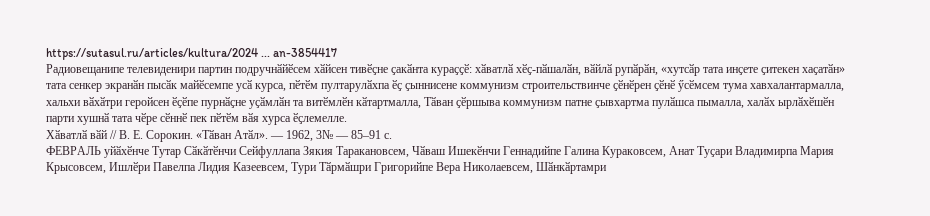https://sutasul.ru/articles/kultura/2024 ... an-3854417
Радиовещанипе телевиденири партин подручнӑйӗсем хӑйсен тивӗҫне ҫакӑнта кураҫҫӗ: хӑватлӑ хӗҫ-пӑшалӑн, вӑйлӑ рупӑрӑн, «хутсӑр тата инҫете ҫитекен хаҫатӑн» тата сенкер экранӑн пысӑк майӗсемпе усӑ курса, пӗтӗм пултарулӑхпа ӗҫ ҫыннисене коммунизм строительствинче ҫӗнӗрен ҫӗнӗ ӳсӗмсем тума хавхалантармалла, хальхи вӑхӑтри геройсен ӗҫӗпе пурнӑҫне уҫӑмлӑн та витӗмлӗн кӑтартмалла, Тӑван ҫӗршыва коммунизм патне ҫывхартма пулӑшса пымалла, халӑх ырлӑхӗшӗн парти хушнӑ тата чӗре сӗннӗ пек пӗтӗм вӑя хурса ӗҫлемелле.
Хӑватлӑ вӑй // В. Е. Сорокин. «Тӑван Атӑл». — 1962, 3№ — 85–91 с.
ФЕВРАЛЬ уйӑхӗнче Тутар Сӑкӑтӗнчи Сейфуллапа Зякия Таракановсем, Чӑваш Ишекӗнчи Геннадийпе Галина Кураковсем, Анат Туҫари Владимирпа Мария Крысовсем, Ишлӗри Павелпа Лидия Казеевсем, Тури Тӑрмӑшри Григорийпе Вера Николаевсем, Шӑнкӑртамри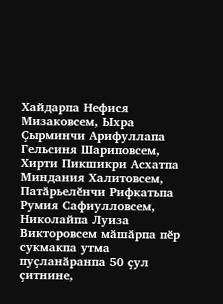Хайдарпа Нефися Мизаковсем, Ыхра Ҫырминчи Арифуллапа Гельсиня Шариповсем, Хирти Пикшикри Асхатпа Миндания Халитовсем, Патӑрьелӗнчи Рифкатьпа Румия Сафиулловсем, Николайпа Луиза Викторовсем мӑшӑрпа пӗр сукмакпа утма пуҫланӑранпа 50 ҫул ҫитнине,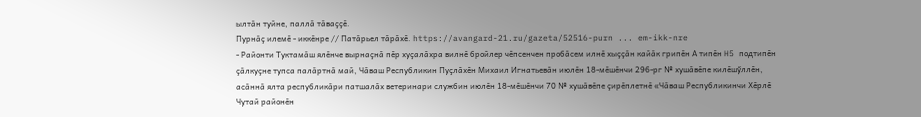ылтӑн туйне, паллӑ тӑваҫҫӗ.
Пурнӑҫ илемӗ - иккӗнре // Патӑрьел тӑрӑхӗ. https://avangard-21.ru/gazeta/52516-purn ... em-ikk-nre
- Районти Туктамӑш ялӗнче вырнаҫнӑ пӗр хуҫалӑхра вилнӗ бройлер чӗпсенчен пробӑсем илнӗ хыҫҫӑн кайӑк грипӗн А типӗн H5 подтипӗн ҫӑлкуҫне тупса палӑртнӑ май, Чӑваш Республикин Пуҫлӑхӗн Михаил Игнатьевӑн июлӗн 18-мӗшӗнчи 296-рг № хушӑвӗпе килӗшӳллӗн, асӑннӑ ялта республикӑри патшалӑх ветеринари службин июлӗн 18-мӗшӗнчи 70 № хушӑвӗпе ҫирӗплетнӗ «Чӑваш Республикинчи Хӗрлӗ Чутай районӗн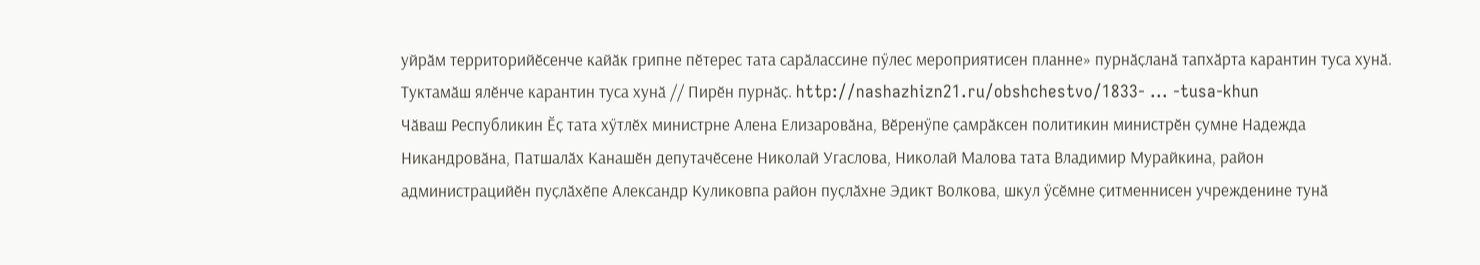уйрӑм территорийӗсенче кайӑк грипне пӗтерес тата сарӑлассине пӳлес мероприятисен планне» пурнӑҫланӑ тапхӑрта карантин туса хунӑ.
Туктамӑш ялӗнче карантин туса хунӑ // Пирӗн пурнӑҫ. http://nashazhizn21.ru/obshchestvo/1833- ... -tusa-khun
Чӑваш Республикин Ӗҫ тата хӳтлӗх министрне Алена Елизаровӑна, Вӗренӳпе ҫамрӑксен политикин министрӗн ҫумне Надежда Никандровӑна, Патшалӑх Канашӗн депутачӗсене Николай Угаслова, Николай Малова тата Владимир Мурайкина, район администрацийӗн пуҫлӑхӗпе Александр Куликовпа район пуҫлӑхне Эдикт Волкова, шкул ӳсӗмне ҫитменнисен учрежденине тунӑ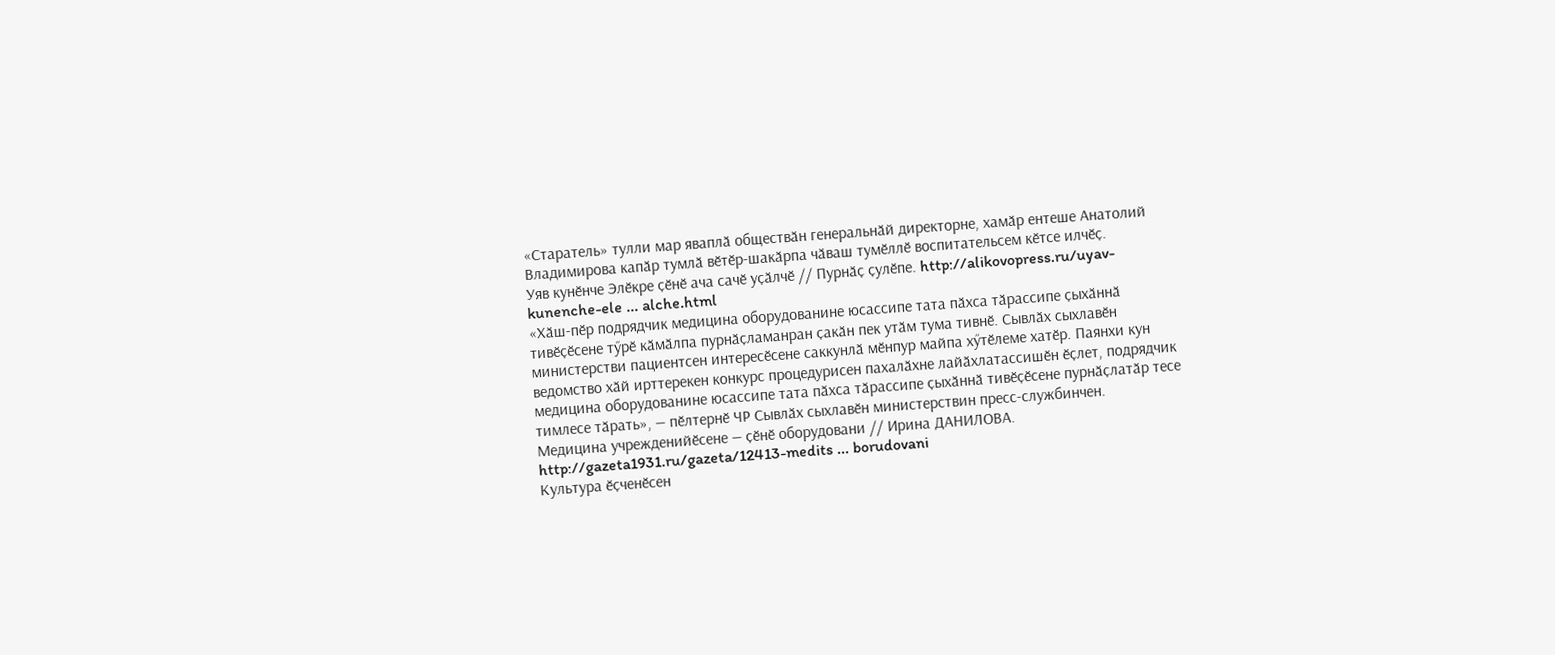«Старатель» тулли мар яваплӑ обществӑн генеральнӑй директорне, хамӑр ентеше Анатолий Владимирова капӑр тумлӑ вӗтӗр-шакӑрпа чӑваш тумӗллӗ воспитательсем кӗтсе илчӗҫ.
Уяв кунӗнче Элӗкре ҫӗнӗ ача сачӗ уҫӑлчӗ // Пурнӑҫ ҫулӗпе. http://alikovopress.ru/uyav-kunenche-ele ... alche.html
«Хӑш-пӗр подрядчик медицина оборудованине юсассипе тата пӑхса тӑрассипе ҫыхӑннӑ тивӗҫӗсене тӳрӗ кӑмӑлпа пурнӑҫламанран ҫакӑн пек утӑм тума тивнӗ. Сывлӑх сыхлавӗн министерстви пациентсен интересӗсене саккунлӑ мӗнпур майпа хӳтӗлеме хатӗр. Паянхи кун ведомство хӑй ирттерекен конкурс процедурисен пахалӑхне лайӑхлатассишӗн ӗҫлет, подрядчик медицина оборудованине юсассипе тата пӑхса тӑрассипе ҫыхӑннӑ тивӗҫӗсене пурнӑҫлатӑр тесе тимлесе тӑрать», — пӗлтернӗ ЧР Сывлӑх сыхлавӗн министерствин пресс-службинчен.
Медицина учрежденийӗсене — ҫӗнӗ оборудовани // Ирина ДАНИЛОВА. http://gazeta1931.ru/gazeta/12413-medits ... borudovani
Культура ӗҫченӗсен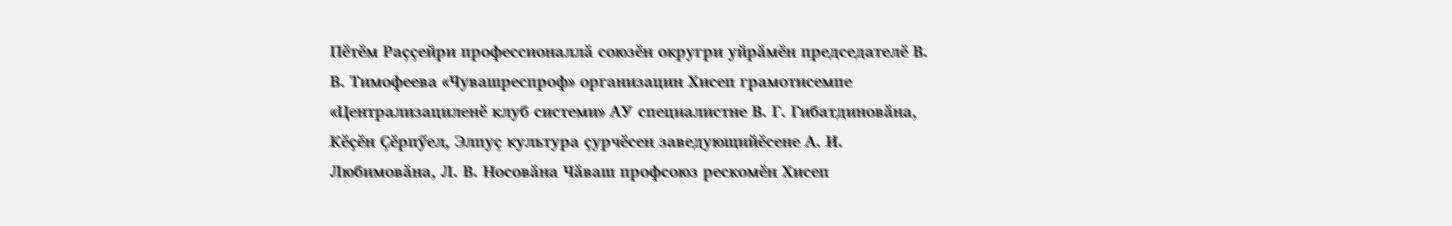Пӗтӗм Раҫҫейри профессионаллӑ союзӗн округри уйрӑмӗн председателӗ В. В. Тимофеева «Чувашреспроф» организацин Хисеп грамотисемпе «Централизациленӗ клуб системи» АУ специалистне В. Г. Гибатдиновӑна, Кӗҫӗн Ҫӗрпӳел, Элпуҫ культура ҫурчӗсен заведующийӗсене А. И. Любимовӑна, Л. В. Носовӑна Чӑваш профсоюз рескомӗн Хисеп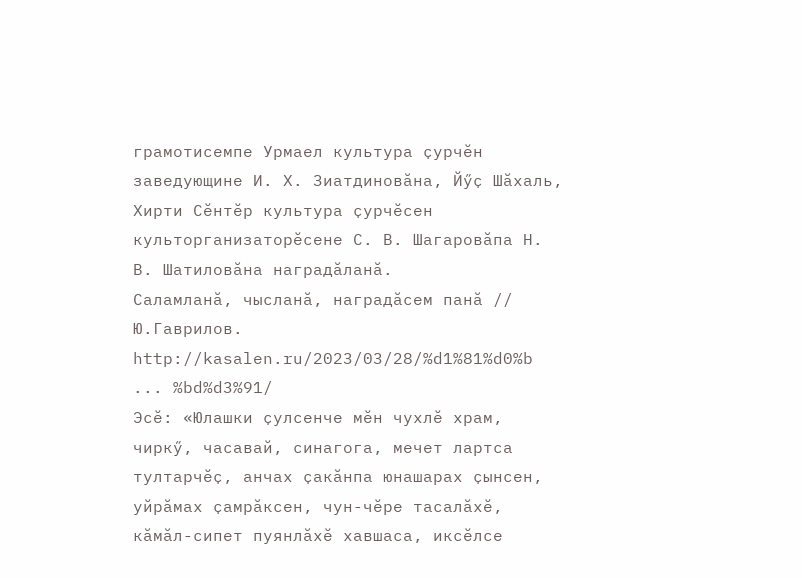грамотисемпе Урмаел культура ҫурчӗн заведующине И. Х. Зиатдиновӑна, Йӳҫ Шӑхаль, Хирти Сӗнтӗр культура ҫурчӗсен культорганизаторӗсене С. В. Шагаровӑпа Н. В. Шатиловӑна наградӑланӑ.
Саламланӑ, чысланӑ, наградӑсем панӑ // Ю.Гаврилов. http://kasalen.ru/2023/03/28/%d1%81%d0%b ... %bd%d3%91/
Эсӗ: «Юлашки ҫулсенче мӗн чухлӗ храм, чиркӳ, часавай, синагога, мечет лартса тултарчӗҫ, анчах ҫакӑнпа юнашарах ҫынсен, уйрӑмах ҫамрӑксен, чун-чӗре тасалӑхӗ, кӑмӑл-сипет пуянлӑхӗ хавшаса, иксӗлсе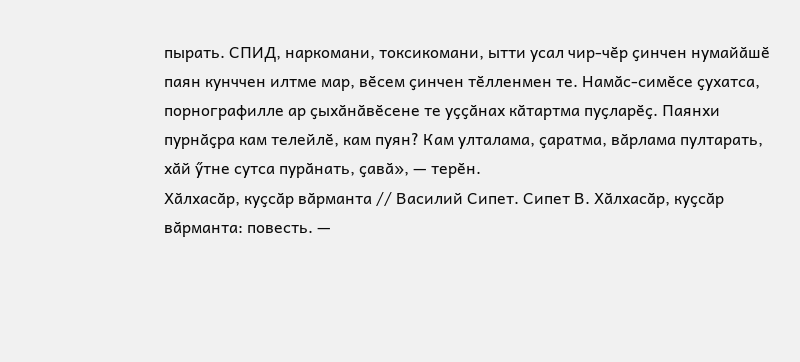пырать. СПИД, наркомани, токсикомани, ытти усал чир-чӗр ҫинчен нумайӑшӗ паян кунччен илтме мар, вӗсем ҫинчен тӗлленмен те. Намӑс-симӗсе ҫухатса, порнографилле ар ҫыхӑнӑвӗсене те уҫҫӑнах кӑтартма пуҫларӗҫ. Паянхи пурнӑҫра кам телейлӗ, кам пуян? Кам улталама, ҫаратма, вӑрлама пултарать, хӑй ӳтне сутса пурӑнать, ҫавӑ», — терӗн.
Хӑлхасӑр, куҫсӑр вӑрманта // Василий Сипет. Сипет В. Хӑлхасӑр, куҫсӑр вӑрманта: повесть. —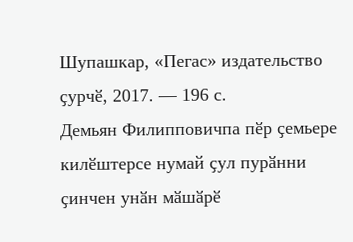Шупашкар, «Пегас» издательство ҫурчӗ, 2017. — 196 с.
Демьян Филипповичпа пӗр ҫемьере килӗштерсе нумай ҫул пурӑнни ҫинчен унӑн мӑшӑрӗ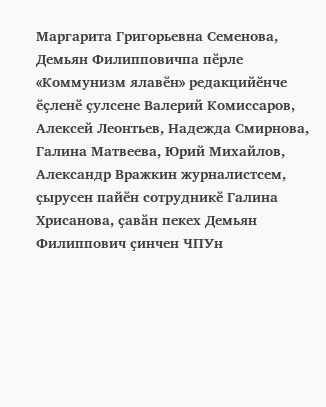Маргарита Григорьевна Семенова, Демьян Филипповичпа пӗрле «Коммунизм ялавӗн» редакцийӗнче ӗҫленӗ ҫулсене Валерий Комиссаров, Алексей Леонтьев, Надежда Смирнова, Галина Матвеева, Юрий Михайлов, Александр Вражкин журналистсем, ҫырусен пайӗн сотрудникӗ Галина Хрисанова, ҫавӑн пекех Демьян Филиппович ҫинчен ЧПУн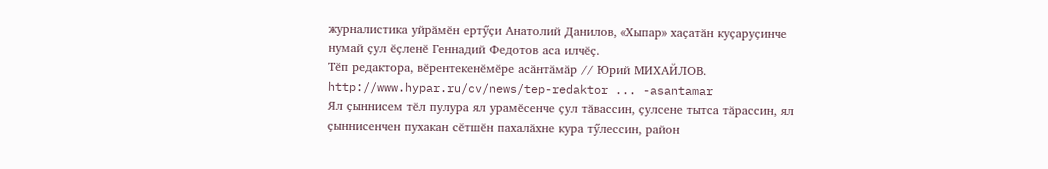журналистика уйрӑмӗн ертӳҫи Анатолий Данилов, «Хыпар» хаҫатӑн куҫаруҫинче нумай ҫул ӗҫленӗ Геннадий Федотов аса илчӗҫ.
Тӗп редактора, вӗрентекенӗмӗре асӑнтӑмӑр // Юрий МИХАЙЛОВ. http://www.hypar.ru/cv/news/tep-redaktor ... -asantamar
Ял ҫыннисем тӗл пулура ял урамӗсенче ҫул тӑвассин, ҫулсене тытса тӑрассин, ял ҫыннисенчен пухакан сӗтшӗн пахалӑхне кура тӳлессин, район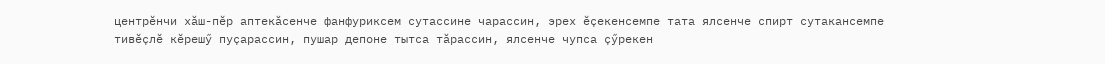центрӗнчи хӑш-пӗр аптекӑсенче фанфуриксем сутассине чарассин, эрех ӗҫекенсемпе тата ялсенче спирт сутакансемпе тивӗҫлӗ кӗрешӳ пуҫарассин, пушар депоне тытса тӑрассин, ялсенче чупса ҫӳрекен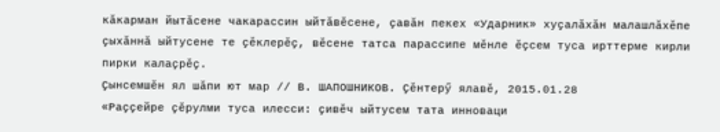кӑкарман йытӑсене чакарассин ыйтӑвӗсене, ҫавӑн пекех «Ударник» хуҫалӑхӑн малашлӑхӗпе ҫыхӑннӑ ыйтусене те ҫӗклерӗҫ, вӗсене татса парассипе мӗнле ӗҫсем туса ирттерме кирли пирки калаҫрӗҫ.
Ҫынсемшӗн ял шӑпи ют мар // В. ШАПОШНИКОВ. Ҫӗнтерӳ ялавӗ, 2015.01.28
«Раҫҫейре ҫӗрулми туса илесси: ҫивӗч ыйтусем тата инноваци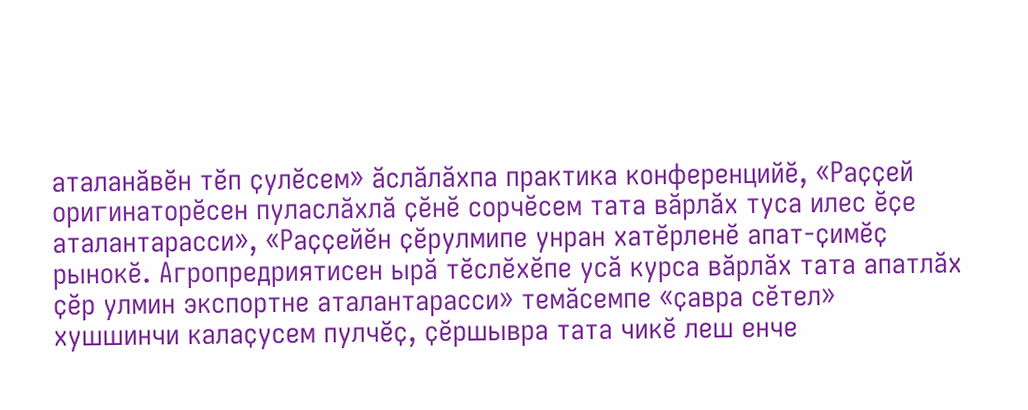аталанӑвӗн тӗп ҫулӗсем» ӑслӑлӑхпа практика конференцийӗ, «Раҫҫей оригинаторӗсен пуласлӑхлӑ ҫӗнӗ сорчӗсем тата вӑрлӑх туса илес ӗҫе аталантарасси», «Раҫҫейӗн ҫӗрулмипе унран хатӗрленӗ апат-ҫимӗҫ рынокӗ. Агропредриятисен ырӑ тӗслӗхӗпе усӑ курса вӑрлӑх тата апатлӑх ҫӗр улмин экспортне аталантарасси» темӑсемпе «ҫавра сӗтел» хушшинчи калаҫусем пулчӗҫ, ҫӗршывра тата чикӗ леш енче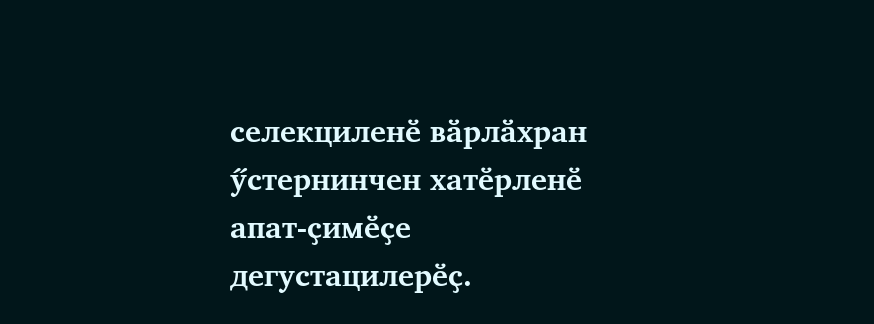селекциленӗ вӑрлӑхран ӳстернинчен хатӗрленӗ апат-ҫимӗҫе дегустацилерӗҫ.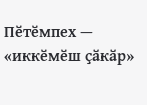Пӗтӗмпех — «иккӗмӗш ҫӑкӑр»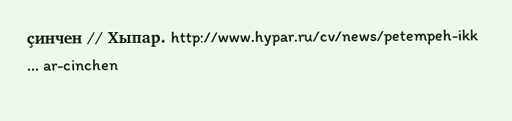ҫинчен // Хыпар. http://www.hypar.ru/cv/news/petempeh-ikk ... ar-cinchen